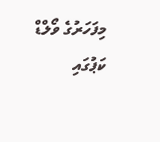މިފަހަރުގެ ވޯލްޑް ކަޕުގައި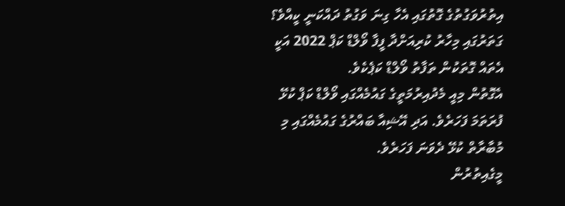އިތުރުވަގުތުގެ ގޮތުގައި އެހާ ގިނަ ވަގުތު ދައްކަނީ ކީއްވެ؟
ގަތަރުގައި މިހާރު ކުރިއަށްދާ ފީފާ ވޯލްޑް ކަޕް 2022 އަކީ އެތައް ގޮތަކުން ތަފާތު ވޯލްޑް ކަޕެކެވެ.
އެގޮތުން މިއީ މެދުއިރުމަތީގެ ގައުމެއްގައި ވޯލްޑް ކަޕް ކުޅޭ ފުރަތަމަ ފަހަރެވެ. އަދި އޭޝިއާ ބައްރުގެ ގައުމެއްގައި މި މުބާރާތް ކުޅޭ ދެވަނަ ފަހަރެވެ.
މީގެއިތުރުން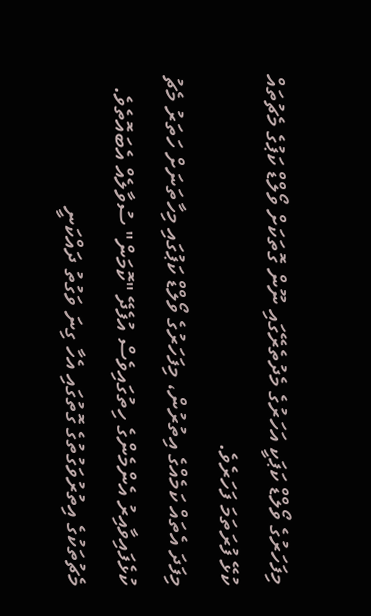މިފަހަރުގެ ވޯލްޑް ކަޕަކީ އަހަރުގެ މެދުތެރޭގައި ނޫން ގޮތަކަށް ވޯލްޑް ކަޕުގެ މެޗުތައް ކުޅޭ ފުރަތަމަ ފަހަރެވެ.
މިފަދަ އެތައް ކަމެއްގެ އިތުރުން، މިފަހަރުގެ ވޯލްޑް ކަޕުގައި މިހާތަނަށް ހަތަރު މެޗު ކުޅެފައިވާއިރު އެންމެންގެ ހިތުގައިވެސް އުފެދޭ "ކޮމަން" ސުވާލެއް އެބައޮތެވެ.
މެޗުތަކުގެ އިތުރުވަގުތުގެ ގޮތުގައި އެހާ ގިނަ ވަގުތު ދައްކަނީ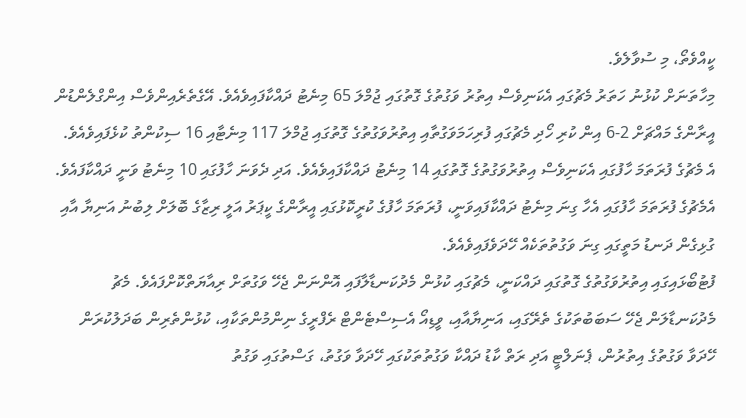ކީއްވެތޯ، މި ސުވާލެވެ.
މިހާތަނަށް ކުޅުނު ހަތަރު މެޗުގައި އެކަނިވެސް އިތުރު ވަގުތުގެ ގޮތުގައި ޖުމްލަ 65 މިނެޓު ދައްކާފައިވެއެވެ. އޭގެތެރެއިންވެސް އިންގްލެންޑުން އީރާންގެ މައްޗަށް 2-6 އިން ކުރި ހޯދި މެޗުގައި ފުރިހަމަވަގުތާއި އިތުރުވަގުތުގެ ގޮތުގައި ޖުމްލަ 117 މިނެޓާއި 16 ސިކުންތު ކުޅެފައިވެއެވެ.
އެ މެޗުގެ ފުރަތަމަ ހާފުގައި އެކަނިވެސް އިތުރުވަގުތުގެ ގޮތުގައި 14 މިނެޓު ދައްކާފައިވެއެވެ. އަދި ދެވަނަ ހާފުގައި 10 މިނެޓު ވަނީ ދައްކާފައެވެ.
އެމެޗުގެ ފުރަތަމަ ހާފުގައި އެހާ ގިނަ މިނެޓު ދައްކާފައިވަނީ، ފުރަތަމަ ހާފުގެ ކުރީކޮޅުގައި އީރާންގެ ކީޕަރު އަލީ ރިޒާގެ ބޮލަށް ލިބުނު އަނިޔާ އާއި ގުޅިގެން ދަނޑު މަތީގައި ގިނަ ވަގުތުތަކެއް ހޭދަވެފައިވެއެވެ.
ފުޓުބޯޅައިގައި އިތުރުވަގުތުގެ ގޮތުގައި ދައްކަނީ، މެޗުގައި ކުޅުން މެދުކަނޑާލާފައި އޮންނަން ޖެހޭ ވަގުތަށް ރިއާޔަތްކޮށްފައެވެ. މެޗު މެދުކަނޑާލަން ޖެހޭ ސަބަބުތަކުގެ ތެރޭގައި، އަނިޔާއާއި، ވީޑިއޯ އެސިސްޓެންޓް ރެފްރީގެ ނިންމުންތަކާއި، ކުޅުންތެރިން ބަދަލުކުރަން ހޭދަވާ ވަގުތުގެ އިތުރުން، ޕެނަލްޓީ އަދި ރަތް ކާޑު ދައްކާ ވަގުތުތަކުގައި ހޭދަވާ ވަގުތު، ގަސްތުގައި ވަގުތު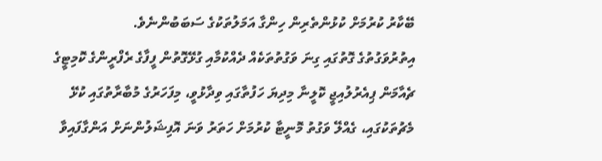ބޭކާރު ކުރުމަށް ކުޅުންތެރިން ހިންގާ އަމަލުތަކުގެ ސަބަބުންނެވެ.
އިތުރުވަގުތުގެ ގޮތުގައި ގިނަ ވަގުތުތަކެއް ދެއްކުމާއި ގުޅޭގޮތުން ފީފާގެ ރެފްރީންގެ ކޮމިޓީގެ ޗެއާމަން ޕިއެރުލުއިޖީ ކޮލީނާ މިދިޔަ ހަފުތާގައި ވިދާޅުވީ، މިފަހަރުގެ މުބާރާތުގައި ކުޅޭ މެޗުތަކުގައި، ގެއްލޭ ވަގުތު މޮނީޓާ ކުރުމަށް ހަތަރު ވަނަ އޮފިޝަލުންނަށް އަންގާފައިވާ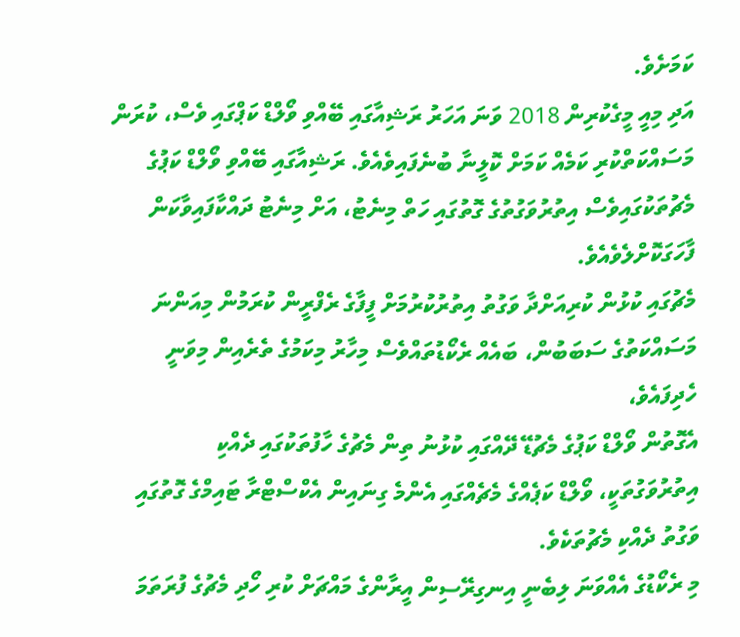ކަމަށެވެ.
އަދި މިއީ މީގެކުރިން 2018 ވަނަ އަހަރު ރަޝިއާގައި ބޭއްވި ވޯލްޑް ކަޕްގައި ވެސް، ކުރަން މަސައްކަތްކުރި ކަމެއް ކަމަށް ކޮލީނާ ބުނެފައިވެއެވެ. ރަޝިއާގައި ބޭއްވި ވޯލްޑް ކަޕުގެ މެޗުތަކުގައިވެސް އިތުރުވަގުތުގެ ގޮތުގައި ހަތް މިނެޓު، އަށް މިނެޓު ދައްކާފައިވާކަން ފާހަގަކޮށްލެވެއެވެ.
މެޗުގައި ކުޅުން ކުރިއަށްދާ ވަގުތު އިތުރުކުރުމަށް ފީފާގެ ރެފްރީން ކުރަމުން މިއަންނަ މަސައްކަތުގެ ސަބަބުން، ބައެއް ރެކޯޑުތައްވެސް މިހާރު މިކަމުގެ ތެރެއިން މިވަނީ ހެދިފައެވެ،
އެގޮތުން ވޯލްޑް ކަޕުގެ މެޗުޑޭ ދޭއްގައި ކުޅުނު ތިން މެޗުގެ ހާފުތަކުގައި ދެއްކި އިތުރުވަގުތަކީ، ވޯލްޑް ކަޕެއްގެ މެޗެއްގައި އެންމެ ގިނައިން އެކްސްޓްރާ ޓައިމްގެ ގޮތުގައި ވަގުތު ދެއްކި މެޗުތަކެވެ.
މި ރެކޯޑުގެ އެއްވަނަ ލިބެނީ އިނގިރޭސިން އީރާންގެ މައްޗަށް ކުރި ހޯދި މެޗުގެ ފުރަތަމަ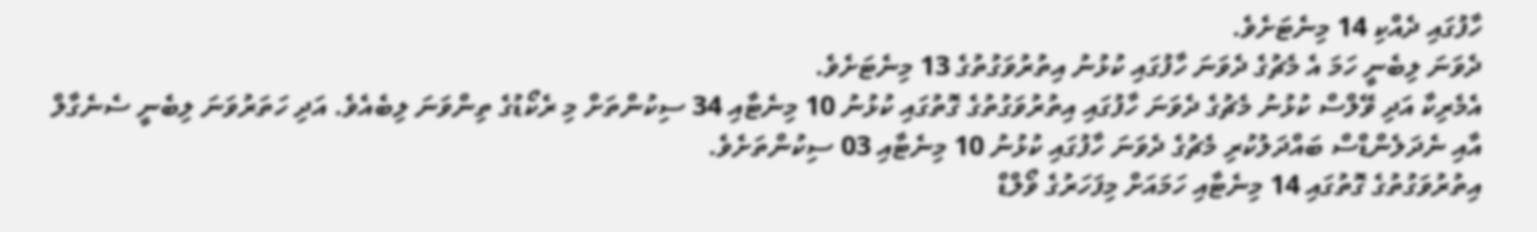ހާފުގައި ދެއްކި 14 މިނެޓަށެވެ.
ދެވަނަ ލިބެނީ ހަމަ އެ މެޗުގެ ދެވަނަ ހާފުގައި ކުޅުނު އިތުރުވަގުތުގެ 13 މިނެޓަށެވެ.
އެމެރިކާ އަދި ވޭލްސް ކުޅުނު މެޗުގެ ދެވަނަ ހާފުގައި އިތުރުވަގުތުގެ ގޮތުގައި ކުޅުނު 10 މިނެޓާއި 34 ސިކުންތަށް މި ރެކޯޑުގެ ތިންވަނަ ލިބެއެވެ. އަދި ހަތަރުވަނަ ލިބެނީ ސެނެގާލް އާއި ނެދަލެންޑްސް ބައްދަލުކުރި މެޗުގެ ދެވަނަ ހާފުގައި ކުޅުނު 10 މިނެޓާއި 03 ސިކުންތަށެވެ.
އިތުރުވަގުތުގެ ގޮތުގައި 14 މިނެޓާއި ހަމައަށް މިފަހަރުގެ ވޯލްޑް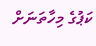ކަޕުގެ މިހާތަނަށް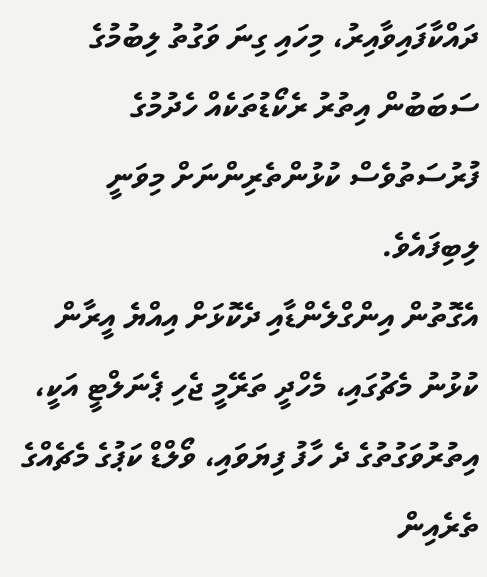ދައްކާފައިވާއިރު، މިހައި ގިނަ ވަގުތު ލިބުމުގެ ސަބަބުން އިތުރު ރެކޯޑުތަކެއް ހެދުމުގެ ފުރުސަތުވެސް ކުޅުންތެރިންނަށް މިވަނީ ލިބިފައެވެ.
އެގޮތުން އިންގްލެންޑާއި ދެކޮޅަށް އިއްޔެ އީރާން ކުޅުނު މެޗުގައި، މެހްދީ ތަރޭމީ ޖެހި ޕެނަލްޓީ އަކީ، އިތުރުވަގުތުގެ ދެ ހާފު ފިޔަވައި، ވޯލްޑް ކަޕުގެ މެޗެއްގެ ތެރެއިން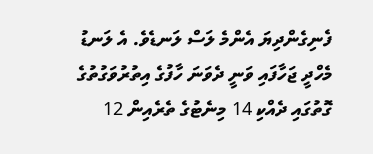ފެނިގެންދިޔަ އެންމެ ލަސް ލަނޑެވެ. އެ ލަނޑު މެހްދީ ޖަހާފައި ވަނީ ދެވަނަ ހާފުގެ އިތުރުވަގުތުގެ ގޮތުގައި ދެއްކި 14 މިނެޓުގެ ތެރެއިން 12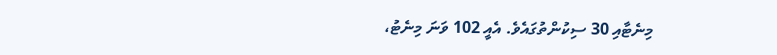މިނެޓާއި 30 ސިކުންތުގައެވެ. އެއީ 102 ވަނަ މިނެޓު،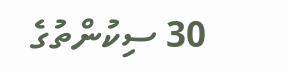30 ސިކުންތުގެ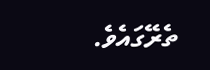ތެރޭގައެވެ.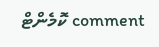comment ކޮމެންޓް